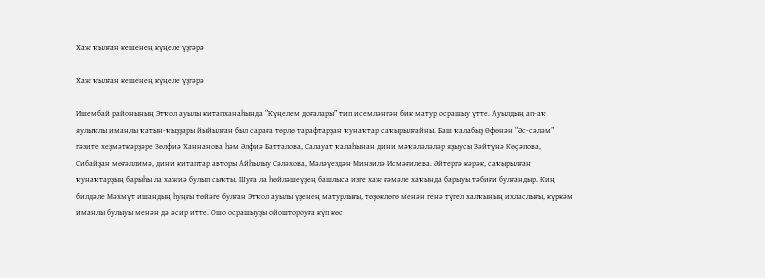Хаж ҡылған кешенең күңеле үҙгәрә

Хаж ҡылған кешенең күңеле үҙгәрә

Ишембай районының Этҡол ауылы китапханаһында “Күңелем доғалары” тип исемләнгән бик матур осрашыу үтте. Ауылдың ап-аҡ яулыҡлы иманлы ҡатын-ҡыҙҙары йыйылған был сараға төрлө тарафтарҙан ҡунаҡтар саҡырылғайны. Баш ҡалабыҙ Өфөнән “Әс-сәләм” гәзите хеҙмәткәрҙәре Зөлфиә Ханнанова һәм Әлфиә Батталова, Салауат ҡалаһынан дини мәҡәләләләр яҙыусы Зәйтүнә Көҫәпова, Сибайҙан мөғәллимә, дини китаптар авторы Айһылыу Сәләхова, Мәләүездән Минзилә Исмәғилева. Әйтергә кәрәк, саҡырылған ҡунаҡтарҙың барыһы ла хажиә булып сыҡты. Шуға ла һөйләшеүҙең башлыса изге хаж ғәмәле хаҡында барыуы тәбиғи булғандыр. Киң билдәле Мәхмүт ишандың һуңғы төйәге булған Этҡол ауылы үҙенең матурлығы, төҙөклөгө менән генә түгел халҡының ихласлығы, күркәм иманлы булыуы менән дә әсир итте. Ошо осрашыуҙы ойоштороуға күп көс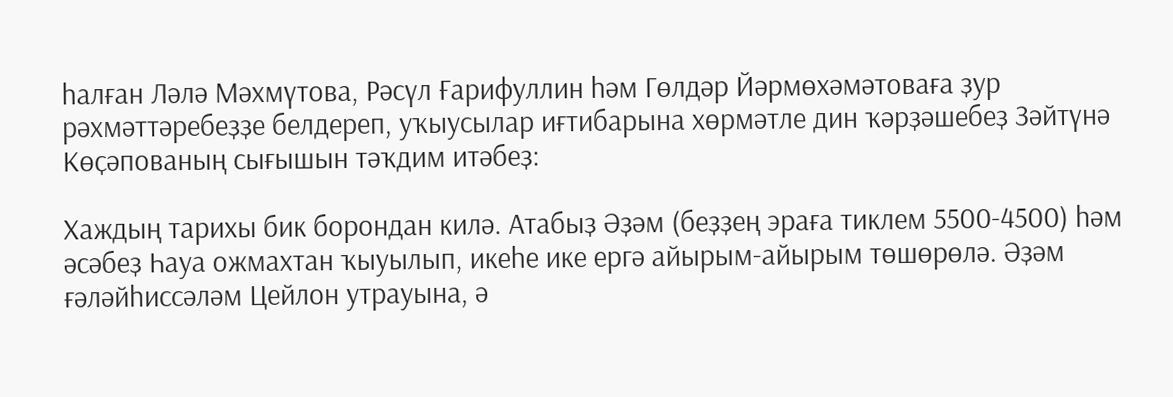һалған Ләлә Мәхмүтова, Рәсүл Ғарифуллин һәм Гөлдәр Йәрмөхәмәтоваға ҙур рәхмәттәребеҙҙе белдереп, уҡыусылар иғтибарына хөрмәтле дин ҡәрҙәшебеҙ Зәйтүнә Көҫәпованың сығышын тәҡдим итәбеҙ:

Хаждың тарихы бик борондан килә. Атабыҙ Әҙәм (беҙҙең эраға тиклем 5500-4500) һәм әсәбеҙ Һауа ожмахтан ҡыуылып, икеһе ике ергә айырым-айырым төшөрөлә. Әҙәм ғәләйһиссәләм Цейлон утрауына, ә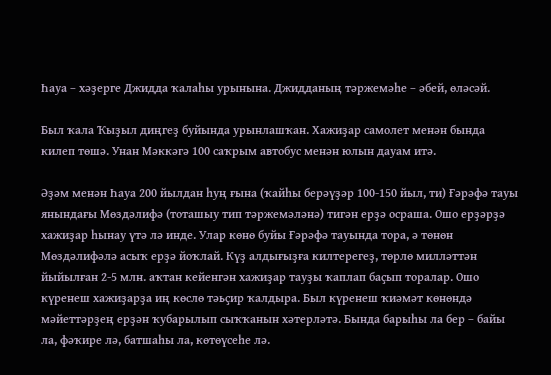Һауа – хәҙерге Джидда ҡалаһы урынына. Джидданың тәржемәһе – әбей, өләсәй.

Был ҡала Ҡыҙыл диңгеҙ буйында урынлашҡан. Хажиҙар самолет менән бында килеп төшә. Унан Мәккәгә 100 саҡрым автобус менән юлын дауам итә.

Әҙәм менән Һауа 200 йылдан һуң ғына (ҡайһы берәүҙәр 100-150 йыл, ти) Ғәрәфә тауы янындағы Мөздәлифә (тоташыу тип тәржемәләнә) тигән ерҙә осраша. Ошо ерҙәрҙә хажиҙар һынау үтә лә инде. Улар көнө буйы Ғәрәфә тауында тора, ә төнөн Мөздәлифәлә асыҡ ерҙә йоҡлай. Күҙ алдығыҙға килтерегеҙ, төрлө милләттән йыйылған 2-5 млн. аҡтан кейенгән хажиҙар тауҙы ҡаплап баҫып торалар. Ошо күренеш хажиҙарҙа иң көслө тәьҫир ҡалдыра. Был күренеш ҡиәмәт көнөндә мәйеттәрҙең ерҙән ҡубарылып сыҡҡанын хәтерләтә. Бында барыһы ла бер – байы ла, фәҡире лә, батшаһы ла, көтөүсеһе лә.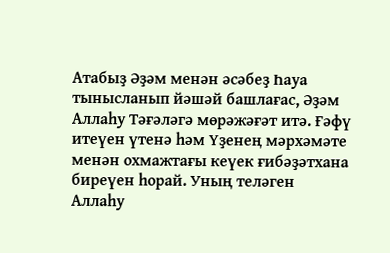Атабыҙ Әҙәм менән әсәбеҙ Һауа тынысланып йәшәй башлағас, Әҙәм Аллаһу Тәғәләгә мөрәжәғәт итә. Ғәфү итеүен үтенә һәм Үҙенең мәрхәмәте менән охмажтағы кеүек ғибәҙәтхана биреүен һорай. Уның теләген Аллаһу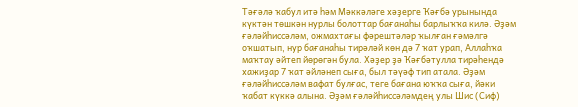Тәғәлә ҡабул итә һәм Мәккәләге хәҙерге Ҡәғбә урынында күктән төшкән нурлы болоттар бағанаһы барлыҡҡа килә. Әҙәм ғәләйһиссәләм, ожмахтағы фәрештәләр ҡылған ғәмәлгә оҡшатып, нур бағанаһы тирәләй көн дә 7 ҡат урап, Аллаһҡа маҡтау әйтеп йөрөгән була. Хәҙер ҙә Ҡәғбәтулла тирәһендә хажиҙар 7 ҡат әйләнеп сыға, был тәүәф тип атала. Әҙәм ғәләйһиссәләм вафат булғас, теге бағана юҡҡа сыға, йәки ҡабат күккә алына. Әҙәм ғәләйһиссәләмдең улы Шис (Сиф)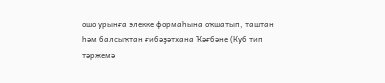ошо урынға элекке формаһына оҡшатып, таштан һәм балсыҡтан ғибәҙәтхана Ҡәғбәне (Куб тип тәржемә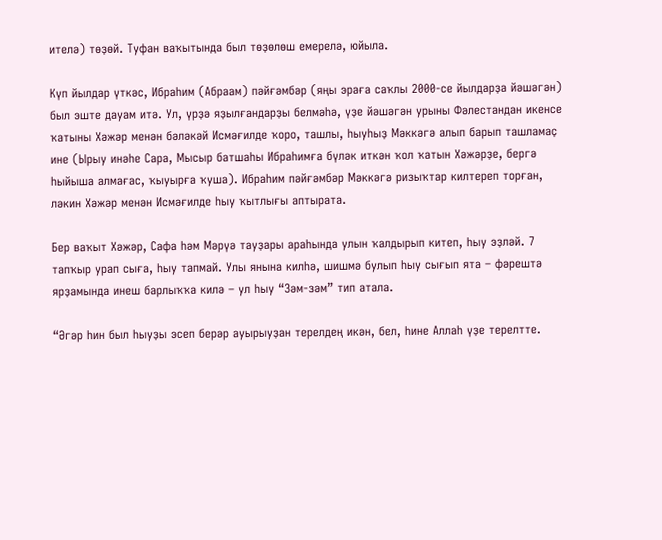ителә) төҙөй. Туфан ваҡытында был төҙөлөш емерелә, юйыла.

Күп йылдар үткәс, Ибраһим (Абраам) пәйғәмбәр (яңы эраға саҡлы 2000-се йылдарҙа йәшәгән) был эште дауам итә. Ул, үрҙә яҙылғандарҙы белмәһә, үҙе йәшәгән урыны Фәлестандан икенсе ҡатыны Хәжәр менән бәләкәй Исмәғилде ҡоро, ташлы, һыуһыҙ Мәккәгә алып барып ташламаҫ ине (Ырыу инәһе Сара, Мысыр батшаһы Ибраһимға бүләк иткән ҡол ҡатын Хәжәрҙе, бергә һыйыша алмағас, ҡыуырға ҡуша). Ибраһим пәйғәмбәр Мәккәгә ризыҡтар килтереп торған, ләкин Хәжәр менән Исмәғилде һыу ҡытлығы аптырата.

Бер ваҡыт Хәжәр, Сафа һәм Мәрүә тауҙары араһында улын ҡалдырып китеп, һыу эҙләй. 7 тапҡыр урап сыға, һыу тапмай. Улы янына килһә, шишмә булып һыу сығып ята – фәрештә ярҙамында инеш барлыҡҡа килә – ул һыу “Зәм-зәм” тип атала.

“Әгәр һин был һыуҙы эсеп берәр ауырыуҙан терелдең икән, бел, һине Аллаһ үҙе терелтте.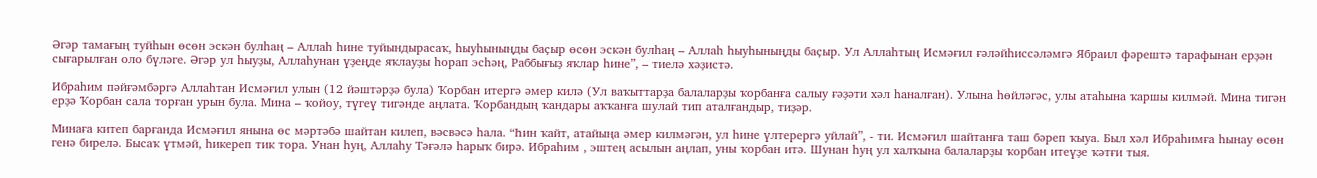Әгәр тамағың туйһын өсөн эскән булһаң – Аллаһ һине туйындырасаҡ, һыуһыныңды баҫыр өсөн эскән булһаң – Аллаһ һыуһыныңды баҫыр. Ул Аллаһтың Исмәғил ғәләйһиссәләмгә Ябраил фәрештә тарафынан ерҙән сығарылған оло бүләге. Әгәр ул һыуҙы, Аллаһунан үҙеңде яҡлауҙы һорап эсһәң, Раббығыҙ яҡлар һине”, – тиелә хәҙистә.

Ибраһим пәйғәмбәргә Аллаһтан Исмәғил улын (12 йәштәрҙә була) Ҡорбан итергә әмер килә (Ул ваҡыттарҙа балаларҙы ҡорбанға салыу ғәҙәти хәл һаналған). Улына һөйләгәс, улы атаһына ҡаршы килмәй. Мина тигән ерҙә Ҡорбан сала торған урын була. Мина – ҡойоу, түгеү тигәнде аңлата. Ҡорбандың ҡандары аҡҡанға шулай тип аталғандыр, тиҙәр.

Минаға китеп барғанда Исмәғил янына өс мәртәбә шайтан килеп, вәсвәсә һала. “Һин ҡайт, атайыңа әмер килмәгән, ул һине үлтерергә уйлай”, - ти. Исмәғил шайтанға таш бәреп ҡыуа. Был хәл Ибраһимға һынау өсөн генә бирелә. Бысаҡ үтмәй, һикереп тик тора. Унан һуң, Аллаһу Тәғәлә һарыҡ бирә. Ибраһим , эштең асылын аңлап, уны ҡорбан итә. Шунан һуң ул халҡына балаларҙы ҡорбан итеүҙе ҡәтғи тыя.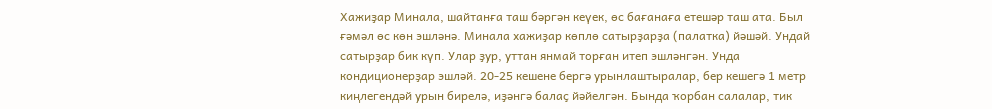Хажиҙар Минала, шайтанға таш бәргән кеүек, өс бағанаға етешәр таш ата. Был ғәмәл өс көн эшләнә. Минала хажиҙар көплө сатырҙарҙа (палатка) йәшәй. Ундай сатырҙар бик күп. Улар ҙур, уттан янмай торған итеп эшләнгән. Унда кондиционерҙар эшләй. 20-25 кешене бергә урынлаштыралар, бер кешегә 1 метр киңлегендәй урын бирелә, иҙәнгә балаҫ йәйелгән. Бында ҡорбан салалар, тик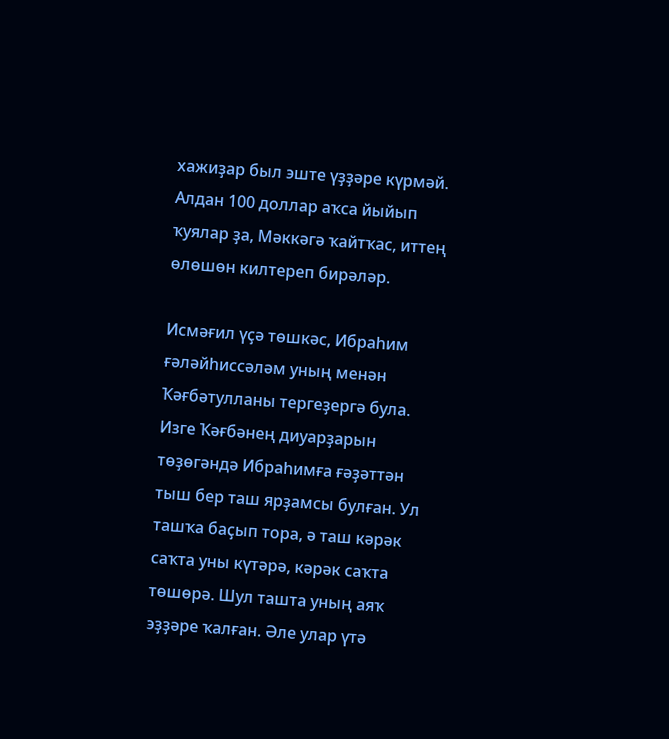хажиҙар был эште үҙҙәре күрмәй. Алдан 100 доллар аҡса йыйып ҡуялар ҙа, Мәккәгә ҡайтҡас, иттең өлөшөн килтереп бирәләр.

Исмәғил үҫә төшкәс, Ибраһим ғәләйһиссәләм уның менән Ҡәғбәтулланы тергеҙергә була. Изге Ҡәғбәнең диуарҙарын төҙөгәндә Ибраһимға ғәҙәттән тыш бер таш ярҙамсы булған. Ул ташҡа баҫып тора, ә таш кәрәк саҡта уны күтәрә, кәрәк саҡта төшөрә. Шул ташта уның аяҡ эҙҙәре ҡалған. Әле улар үтә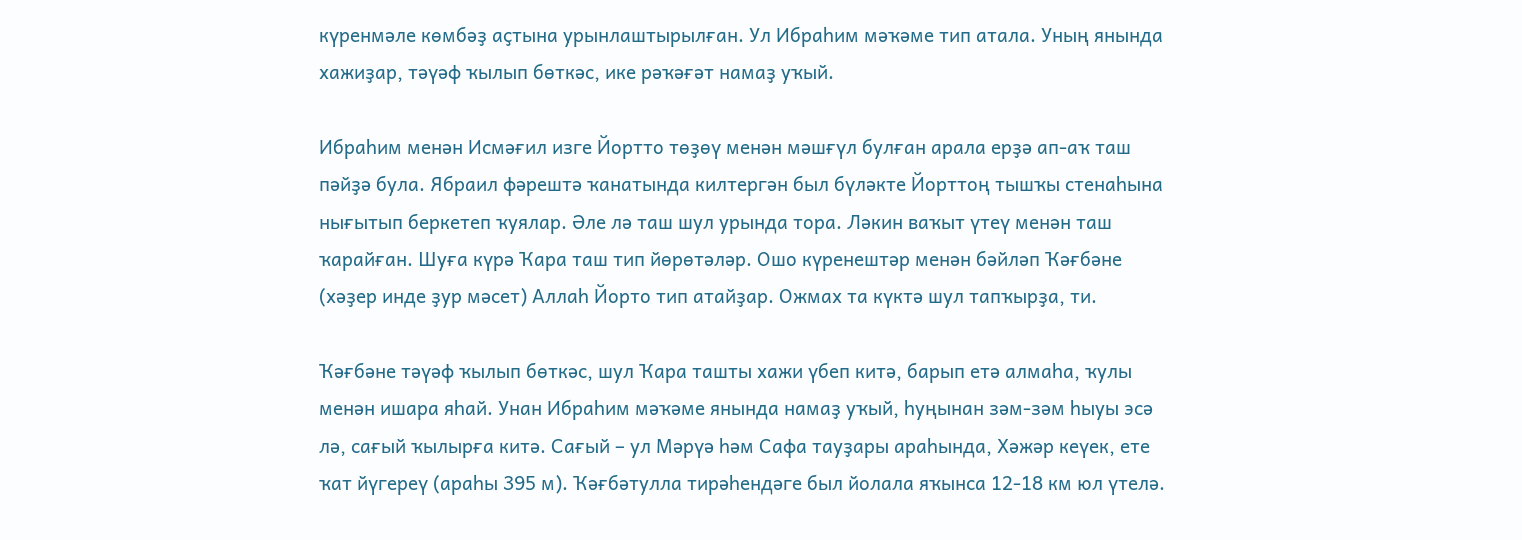күренмәле көмбәҙ аҫтына урынлаштырылған. Ул Ибраһим мәҡәме тип атала. Уның янында хажиҙар, тәүәф ҡылып бөткәс, ике рәҡәғәт намаҙ уҡый.

Ибраһим менән Исмәғил изге Йортто төҙөү менән мәшғүл булған арала ерҙә ап-аҡ таш пәйҙә була. Ябраил фәрештә ҡанатында килтергән был бүләкте Йорттоң тышҡы стенаһына нығытып беркетеп ҡуялар. Әле лә таш шул урында тора. Ләкин ваҡыт үтеү менән таш ҡарайған. Шуға күрә Ҡара таш тип йөрөтәләр. Ошо күренештәр менән бәйләп Ҡәғбәне (хәҙер инде ҙур мәсет) Аллаһ Йорто тип атайҙар. Ожмах та күктә шул тапҡырҙа, ти.

Ҡәғбәне тәүәф ҡылып бөткәс, шул Ҡара ташты хажи үбеп китә, барып етә алмаһа, ҡулы менән ишара яһай. Унан Ибраһим мәҡәме янында намаҙ уҡый, һуңынан зәм-зәм һыуы эсә лә, сағый ҡылырға китә. Сағый – ул Мәрүә һәм Сафа тауҙары араһында, Хәжәр кеүек, ете ҡат йүгереү (араһы 395 м). Ҡәғбәтулла тирәһендәге был йолала яҡынса 12-18 км юл үтелә.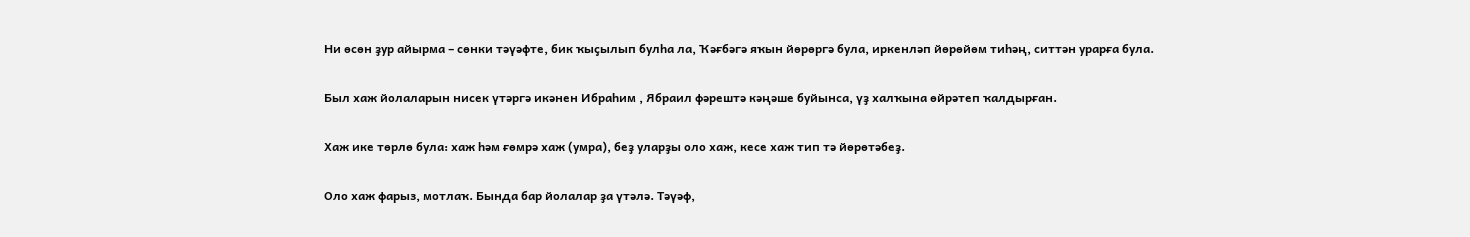Ни өсөн ҙур айырма – сөнки тәүәфте, бик ҡыҫылып булһа ла, Ҡәғбәгә яҡын йөрөргә була, иркенләп йөрөйөм тиһәң, ситтән урарға була.

Был хаж йолаларын нисек үтәргә икәнен Ибраһим , Ябраил фәрештә кәңәше буйынса, үҙ халҡына өйрәтеп ҡалдырған.

Хаж ике төрлө була: хаж һәм ғөмрә хаж (умра), беҙ уларҙы оло хаж, кесе хаж тип тә йөрөтәбеҙ.

Оло хаж фарыз, мотлаҡ. Бында бар йолалар ҙа үтәлә. Тәүәф,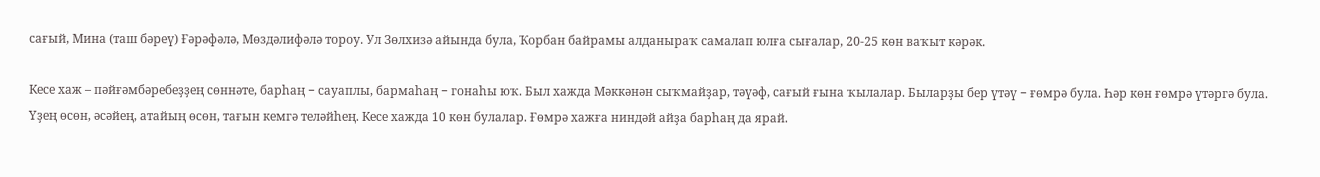сағый, Мина (таш бәреү) Ғәрәфәлә, Мөздәлифәлә тороу. Ул Зөлхизә айында була, Ҡорбан байрамы алданыраҡ самалап юлға сығалар, 20-25 көн ваҡыт кәрәк.

Кесе хаж – пәйғәмбәребеҙҙең сөннәте, барһаң − сауаплы, бармаһаң − гонаһы юҡ. Был хажда Мәккәнән сыҡмайҙар, тәүәф, сағый ғына ҡылалар. Быларҙы бер үтәү − ғөмрә була. Һәр көн ғөмрә үтәргә була. Үҙең өсөн, әсәйең, атайың өсөн, тағын кемгә теләйһең. Кесе хажда 10 көн булалар. Ғөмрә хажға ниндәй айҙа барһаң да ярай.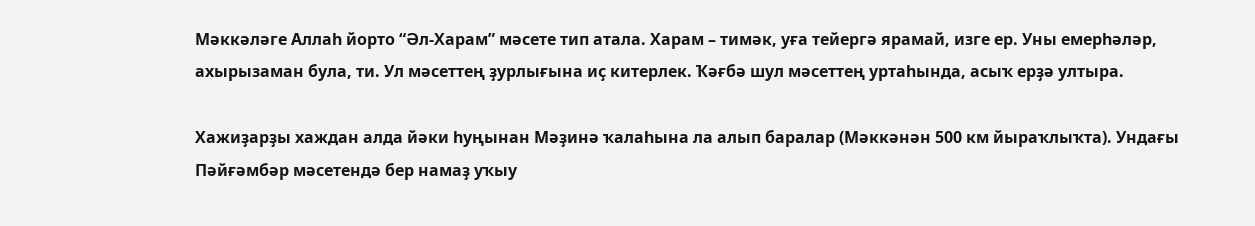Мәккәләге Аллаһ йорто “Әл-Харам” мәсете тип атала. Харам – тимәк, уға тейергә ярамай, изге ер. Уны емерһәләр, ахырызаман була, ти. Ул мәсеттең ҙурлығына иҫ китерлек. Ҡәғбә шул мәсеттең уртаһында, асыҡ ерҙә ултыра.

Хажиҙарҙы хаждан алда йәки һуңынан Мәҙинә ҡалаһына ла алып баралар (Мәккәнән 500 км йыраҡлыҡта). Ундағы Пәйғәмбәр мәсетендә бер намаҙ уҡыу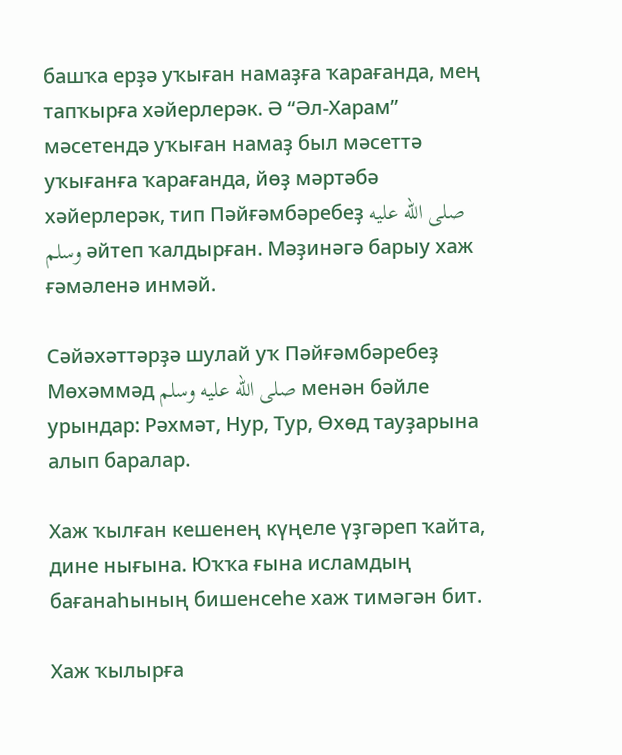башҡа ерҙә уҡыған намаҙға ҡарағанда, мең тапҡырға хәйерлерәк. Ә “Әл-Харам” мәсетендә уҡыған намаҙ был мәсеттә уҡығанға ҡарағанда, йөҙ мәртәбә хәйерлерәк, тип Пәйғәмбәребеҙ صلى الله عليه وسلم әйтеп ҡалдырған. Мәҙинәгә барыу хаж ғәмәленә инмәй.

Сәйәхәттәрҙә шулай уҡ Пәйғәмбәребеҙ Мөхәммәд صلى الله عليه وسلم менән бәйле урындар: Рәхмәт, Нур, Тур, Өхөд тауҙарына алып баралар.

Хаж ҡылған кешенең күңеле үҙгәреп ҡайта, дине нығына. Юҡҡа ғына исламдың бағанаһының бишенсеһе хаж тимәгән бит.

Хаж ҡылырға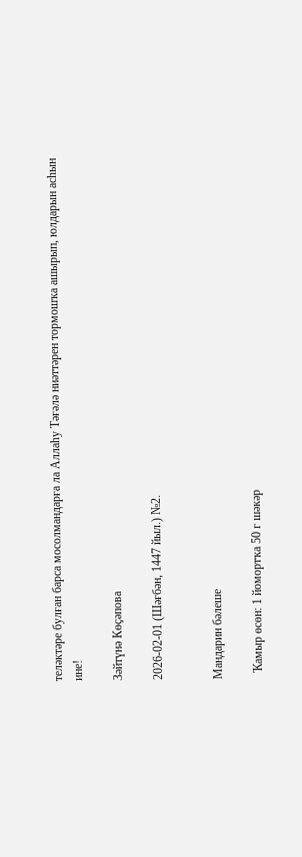теләктәре булған барса мосолмандарға ла Аллаһу Тәғәлә ниәттәрен тормошҡа ашырып, юлдарын асһын ине!

Зәйтүнә Көҫәпова

2026-02-01 (Шәғбән, 1447 йыл.) №2.


Мандарин бәлеше

  Ҡамыр өсөн: 1 йомортҡа 50 г шәкәр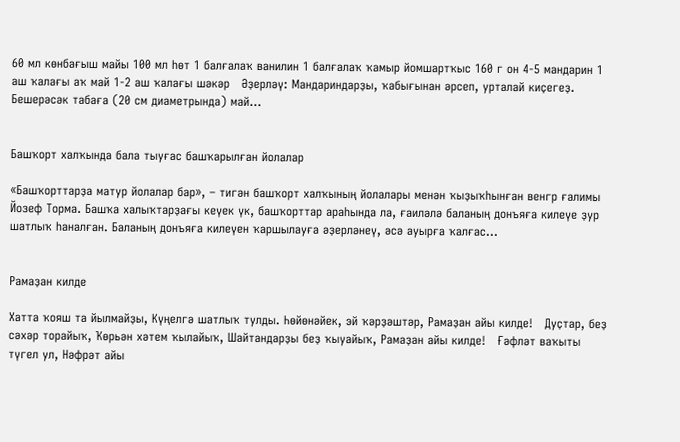60 мл көнбағыш майы 100 мл һөт 1 балғалаҡ ванилин 1 балғалаҡ ҡамыр йомшартҡыс 160 г он 4-5 мандарин 1 аш ҡалағы аҡ май 1-2 аш ҡалағы шәкәр   Әҙерләү: Мандариндарҙы, ҡабығынан әрсеп, урталай киҫегеҙ. Бешерәсәк табаға (20 см диаметрында) май...


Башҡорт халҡында бала тыуғас башҡарылған йолалар

«Башҡорттарҙа матур йолалар бар», – тигән башҡорт халҡының йолалары менән ҡыҙыҡһынған венгр ғалимы Йозеф Торма. Башҡа халыҡтарҙағы кеүек үк, башҡорттар араһында ла, ғаиләлә баланың донъяға килеүе ҙур шатлыҡ һаналған. Баланың донъяға килеүен ҡаршылауға әҙерләнеү, әсә ауырға ҡалғас...


Рамаҙан килде

Хатта ҡояш та йылмайҙы, Күңелгә шатлыҡ тулды. Һөйөнәйек, эй ҡәрҙәштәр, Рамаҙан айы килде!   Дуҫтар, беҙ сәхәр торайыҡ, Ҡөрьән хәтем ҡылайыҡ, Шайтандарҙы беҙ ҡыуайыҡ, Рамаҙан айы килде!   Ғәфләт ваҡыты түгел ул, Нәфрәт айы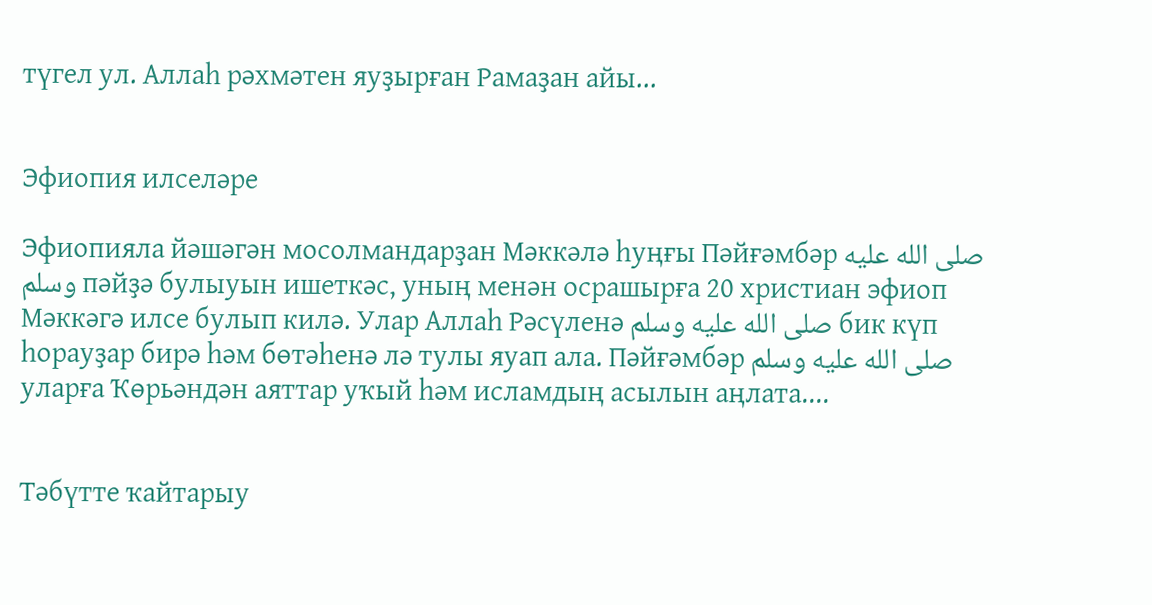түгел ул. Аллаһ рәхмәтен яуҙырған Рамаҙан айы...


Эфиопия илселәре

Эфиопияла йәшәгән мосолмандарҙан Мәккәлә һуңғы Пәйғәмбәр صلى الله عليه وسلم пәйҙә булыуын ишеткәс, уның менән осрашырға 20 христиан эфиоп Мәккәгә илсе булып килә. Улар Аллаһ Рәсүленә صلى الله عليه وسلم бик күп һорауҙар бирә һәм бөтәһенә лә тулы яуап ала. Пәйғәмбәр صلى الله عليه وسلم уларға Ҡөрьәндән аяттар уҡый һәм исламдың асылын аңлата....


Тәбүтте ҡайтарыу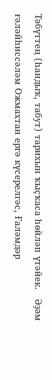Тәбүттең (һандыҡ, табут) тарихын ҡыҫҡаса һөйләп үтәйек.   Әҙәм ғәләйһиссәләм Ожмахтан ергә күсерелгәс, Ғаләмдәр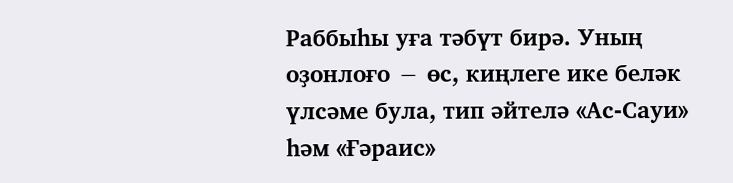Раббыһы уға тәбүт бирә. Уның оҙонлоғо − өс, киңлеге ике беләк үлсәме була, тип әйтелә «Ас-Сауи» һәм «Ғәраис»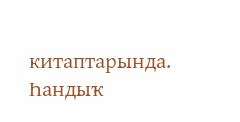китаптарында. Һандыҡ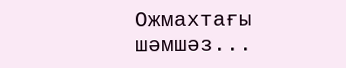Ожмахтағы шәмшәз...